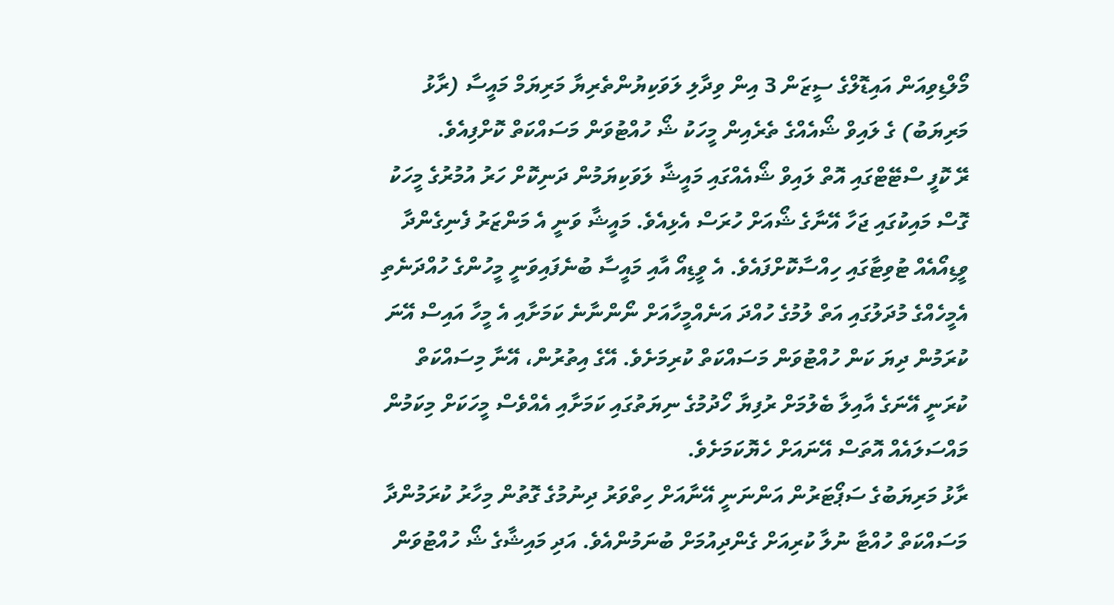މޯލްޑިވިއަން އައިޑޮލްގެ ސީޒަން 3 އިން ވިދާލި ލަވަކިޔުންތެރިޔާ މަރިޔަމް މައީސާ (ރާޅު މަރިޔަބު) ގެ ލައިވް ޝޯއެއްގެ ތެރެއިން މީހަކު ޝޯ ހުއްޓުވަން މަސައްކަތް ކޮށްފިއެވެ.
ރޭ ކޮފީ ސްޓޭޓްގައި އޮތް ލައިވް ޝޯއެއްގައި މައީޝާ ލަވަކިޔަމުން ދަނިކޮށް ހަރު އުމުރުގެ މީހަކު ގޮސް މައިކުގައި ޖަހާ އޭނާގެ ޝޯއަށް ހުރަސް އެޅިއެވެ. މައީޝާ ވަނީ އެ މަންޒަރު ފެނިގެންދާ ވީޑިއޯއެއް ޓުވިޓާގައި ހިއްސާކޮށްފައެވެ. އެ ވީޑިއޯ އާއި މައީސާ ބުނެފައިވަނީ މީހުންގެ ހުއްދަނެތި އެމީހެއްގެ މުދަލުގައި އަތް ލުމުގެ ހުއްދަ އަނެއްމީހާއަށް ނޯންނާނެ ކަމަށާއި އެ މީހާ އައިސް އޭނަ ކުރަމުން ދިޔަ ކަން ހުއްޓުވަން މަސައްކަތް ކުރިމަށެވެ. އޭގެ އިތުރުން، އޭނާ މިސައްކަތް ކުރަނީ އޭނަގެ އާއިލާ ބެލުމަށް ރުފިޔާ ހޯދުމުގެ ނިޔަތުގައި ކަމަށާއި އެއްވެސް މީހަކަށް މިކަމުން މައްސަލައެއް އޮތަސް އޭނައަށް ހެޔޮކަމަށެވެ.
ރާޅު މަރިޔަބުގެ ސަޕޯޓަރުން އަންނަނީ އޭނާއަށް ހިތްވަރު ދިނުމުގެ ގޮތުން މިހާރު ކުރަމުންދާ މަސައްކަތް ހުއްޓާ ނުލާ ކުރިއަށް ގެންދިއުމަށް ބުނަމުންއެވެ. އަދި މައިޝާގެ ޝޯ ހުއްޓުވަން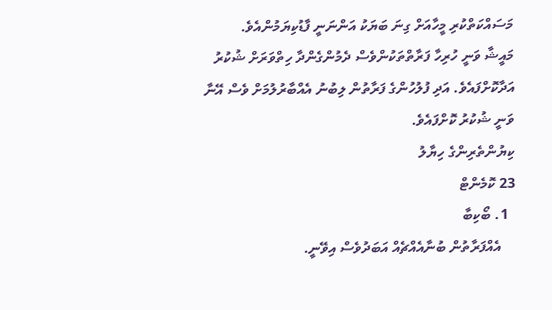މަސައްކަތްކުރި މީހާއަށް ގިނަ ބަޔަކު އަންނަނީ ފާޑުކިޔަމުންއެވެ.
މައީޝާ ވަނީ ހުރިހާ ފަރާތްތަކުންވެސް ދެމުންގެންދާ ހިތްވަރަށް ޝުކުރު އަދާކޮށްފައެވެ. އަދި ފުލުހުންގެ ފަރާތުން ލިބުނު އެއްބާރުލުމަށް ވެސް އޭނާ ވަނީ ޝުކުރު ކޮށްފައެވެ.
ކިޔުންތެރިންގެ ހިޔާލު
23 ކޮމެންޓް
  1. ބޯކިބާ
    އެއްފަރާތުން ބުނާއެއްޗެއް އަބަދުވެސް އިވޭނީ.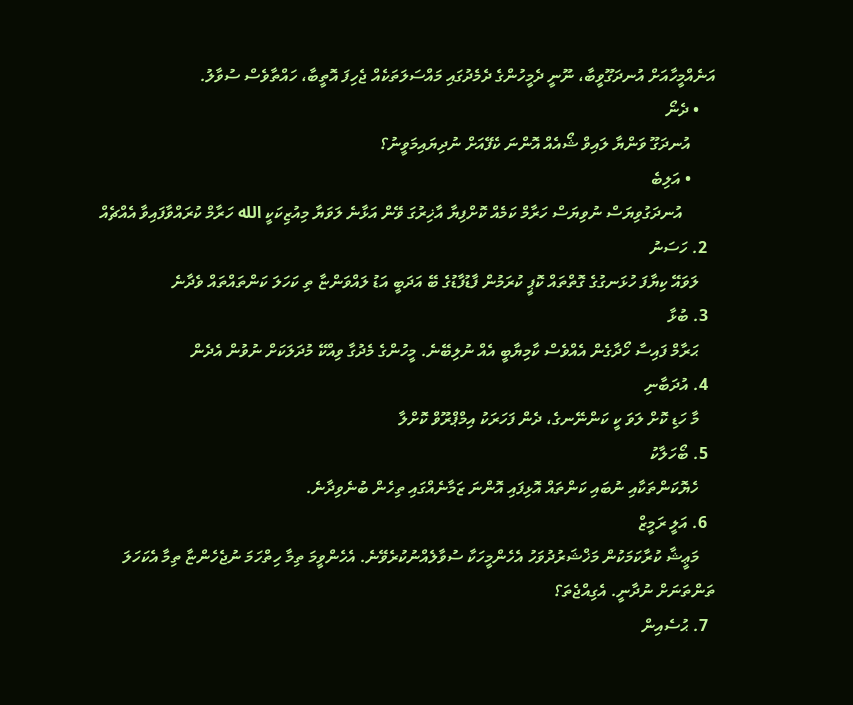އަނެއްމީހާއަށް އުނދަގޫވީބާ، ނޫނީ ދެމީހުންގެ ދެމެދުގައި މައްސަލަތަކެއް ޖެހިފަ އޮތީބާ، ހައްތާވެސް ސުވާލު.
    • ދެނޯ
      އުނދަގޫ ވަންޔާ ލައިވް ޝޯއެއް އޮންނަ ކެފޭއަށް ނުދިޔައިމަވީނު؟
      • އަލިބެ
        އުނދަގުވިޔަސް ނުވިޔަސް ހަރާމް ކަމެއް ކޮށްފިޔާ އާޚިރުގަ ވޭން އަޅާނެ ލަވަޔާ މިއުޒިކަކީ الله ހަރާމް ކުރައްވާފައިވާ އެއްޗެއް
  2. ހަސަނު
    ލަވައޭ ކިޔާފަ ހުޅަނގުގެ ގޮތްތައް ކޮޕީ ކުރަމުން ފާޑުފާޑުގެ ބޭ އަދަބީ އަޑު ލައްވަންޏާ ތި ކަހަލަ ކަންތައްތައް ވެދާނެ
  3. ބުޅާ
    ޙަރާމް ފައިސާ ހޯދާގެން އެއްވެސް ކާމިޔާބީ އެއް ނުލިބޭނެ. މީހުންގެ މެދުގާ ވިއްކޭ މުދަލަކަށް ނުވުން އެދެން
  4. އުދަބާނި
    މާ ހަޑި ކޮށް ލަވަ ކީ ކަންނޭނގެ، ދެން ފަހަރަކު އިމްޕްރޫވް ކޮށްލާ
  5. ބޯހަލާކު
    ހެޔޮކަންތަކާއި ނުބައި ކަންތައް އޮޅިފައި އޮންނަ ޒަމާނެއްގައި ތިހެން ބުނެވިދާނެ.
  6. އަލީ ރަމީޒް
    މަޢީޝާ ކުރާކަމަކުން މަޚްޝަރުދުވަހު އެހެންމީހަކާ ސުވާލެއްނުކުރެވޭނެ. އެހެންވީމަ ތިމާ ހިތްހަމަ ނުޖެހެންޏާ ތިމާ އެކަހަލަ ތަންތަނަށް ނުދާނީ. އެގިއްޖެތަ؟
  7. ޙުސެއިން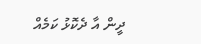ދީން އާ ދެކޮޅު ކަމެއް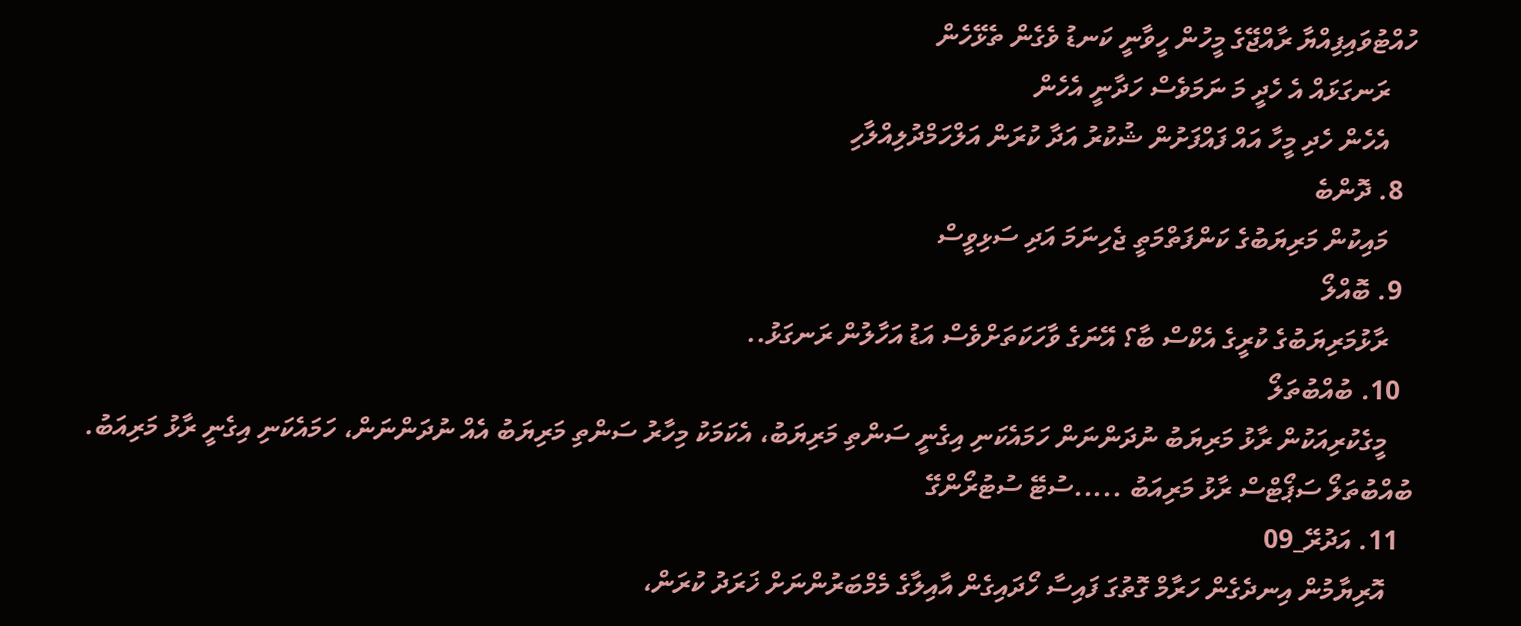ހުއްޓުވައިފިއްޔާ ރާއްޖޭގެ މީހުން ހީވާނީ ކަނޑު ވެގެން ތެޅޭހެން
    ރަނގަޅައް އެ ހެދީ މަ ނަމަވެސް ހަދާނީ އެހެން
    އެހެން ހެދި މީހާ އައް ފައްފަށުން ޝުކުރު އަދާ ކުރަން އަލްހަމްދުލިއްލާހި
  8. ދޮންބެ
    މައިކުން މަރިޔަބުގެ ކަންފަތްމަތީ ޖެހިނަމަ އަދި ސަޅިވީސް
  9. ބޮއްލޯ
    ރާޅުމަރިޔަބުގެ ކުރީގެ އެކްސް ބާ؟ އޭނަގެ ވާހަކަތަށްވެސް އަޑު އަހާލުން ރަނގަޅު..
  10. ބުއްބުތަލޯ
    މީގެކުރިއަކުން ރާޅު މަރިޔަބު ނުދަންނަން ހަމައެކަނި އިގެނީ ސަންތި މަރިޔަބު، އެކަމަކު މިހާރު ސަންތި މަރިޔަބު އެއް ނުދަންނަން، ހަމައެކަނި އިގެނީ ރާޅު މަރިއަބު. ބުއްބުތަލޯ ސަޕޯޓްސް ރާޅު މަރިއަބު .....ސުޓޭ ސުޓުރޯންގޭ
  11. އަދުރޭ_09
    އޮރިޔާމުން އިނދެގެން ހަރާމް ގޮތުގަ ފައިސާ ހޯދައިގެން އާއިލާގެ މެމްބަރުންނަށް ޚަރަދު ކުރަން،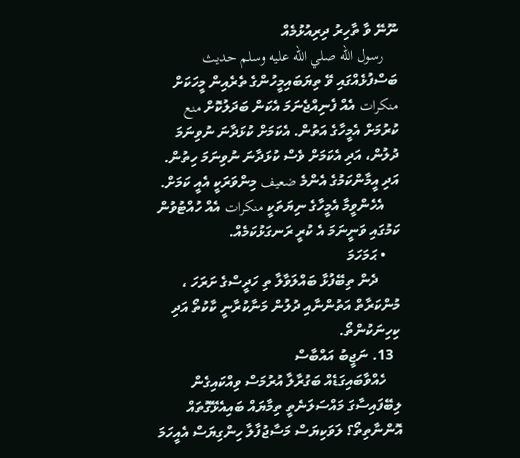ނޫނޭ ވާ ތާހިރު ދިރިއުޅުމެއް
    رسول الله صلي الله عليه وسلم حديث ބަސްފުޅެއްގައި ވޭ ތިޔަބައިމީހުންގެ ތެރެއިން މީހަކަށް منكرات އެއް ފެނިއްޖެނަމަ އެކަން ބަދަލުކޮށް منع ކުރުމަށް އެމީހާގެ އަތުން. އެކަމަށް ކުޅަދާނަ ނުވިނަމަ ދުލުން، އަދި އެކަމަށް ވެސް ކުޅަދާނަ ނުވިނަމަ ހިތުން. އަދި އީމާންކަމުގެ އެންމެ ضعيف މިންވަރަކީ އެއީ ކަމަށް.
    އެހެންވީމާ އެމީހާގެ ނިޔަތަކީ منكرات އެއް ހުއްޓުވުން ކަމުގައި ވަނީނަމަ އެ ކުރީ ރަނގަޅުކަމެއް.
    • ޙަމަހަމަ
      ދެން ތިބޭފުޅާ ބައްލަވާލާ ތި ހަދީސްގެ ށަރަހަ ، މުންކަރާތް އަތުންނާއި ދުލުން މަނާކުރާނީ ކާކުތޯ އަދި ކިހިނަކުންތޯ.
  13. ނަޖީބު އައްބާސް
    ހެއްވާބައިގަޑެއް ބަގުރާލާ އުރުމަސް ވިއްކައިގެން ލިބޭފައިސާގަ މައްސަލަނެތީ ތިމާޔައް ބައިއެޅޭގޮތައް އޮންނާތިތޯ؟ ލަވަކިޔަސް މަސާޖުފާލާ ހިންގިޔަސް އެއީހަމަ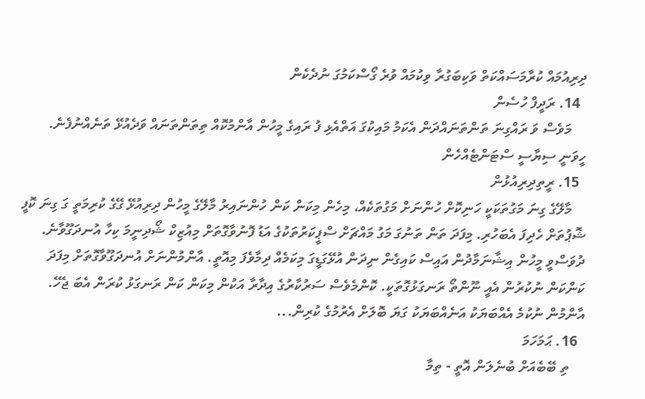ދިރިއުމައް ކުރާމަސައްކަތް ވަކިބަގުރާ ވިކުމައް ވުރެ ގޯސްކަމުގަ ނުދެކެން
  14. ރަދީފް ހުސެން
    މަވެސް ވަ ރައްގިނަ ތަންތަނައްދަން އެކަމު މައިކުގަ އަތްއެޅި ފު ރައިގެ މީހުން އާންމުކޮއް ތިތަންތަނައް ވަދެއުޅޭ ތަނެއްނުފެނެ. ހީވަނީ ސިޔާސީ ސްޓަންޓެއްހެން
  15. ރީތިދިރިއުޅުން
    މާލޭގެ ގިނަ މަގުތަކަކީ ހަނިކޮށް ހުންނަށް މަގުތަކެއް، މިހެން މިކަން ކަން ހުންނައިރު މާލޭގެ މީހުން ދިރިއުޅޭ ގޭގެ ކުރިމަތީ ގަ ގިނަ ކޮފީ ޝޮޕުތަށް ހެދިފަ އެބަހުރި. މިފަދަ ތަން ތަނުގަ މަގު މައްޗަށް ސްޕީކަރުތަކުގެ އަޑު ފޮނުވާގޮތަށް މިއުޒިކް ޝޯދިނީމަ ކިހާ އުނދަގޫވާނެ. ދުވަސްވީ މީހުން އިޝާނަމާދުން އައިސް ކައިގެން ނިދަން އުޅޭގަޑީގަ މިކަމެއް ދިމާވެފަ މިއޮތީ. އާންމުންނަށް އުނދަގޫވާގޮތަށް މިފަދަ ކަންކަން ނުކުރުން އެއީ ނޫންތޯ ރަނގަޅުގޮތަކީ. ކޮންމެވެސް ސަރުކާރުގެ އިދާރާ އަކުން މިކަން ކަން ރަނގަޅު ކުރަން އެބަ ޖެހޭ. އާންމުން ނުކުމެ އެއްބަޔަކު އަނެއްބަޔަކު ގަޔަ ބޮލަށް އެރުމުގެ ކުރިން...
  16. ޙަމަހަމަ
    ތި ބޭބެއަށް ބުނެލަން އޮތީ - ތިމާ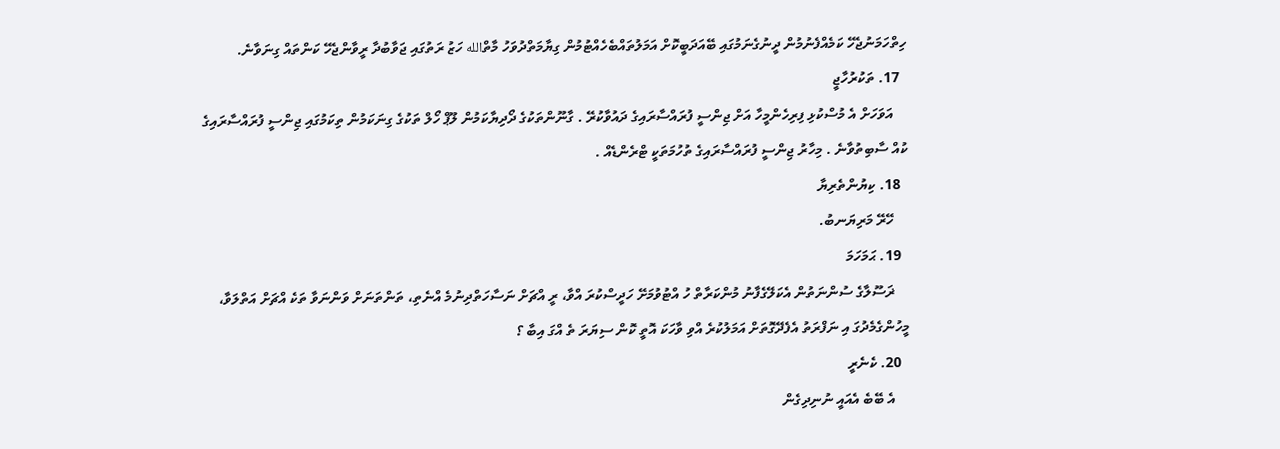ހިތްހަމަނުޖެހޭ ކަމެއްފެނުމުން ދީނުގެނަމުގައި ބޭއަދަބީކޮށް އަމަލުތައްބެހެއްޓުމުން ގިޔާމަތްދުވަހު މާތްالله ހަޒު ރަތުގައި ޖަވާބުދާ ރީވާންޖެހޭ ކަންތައް ގިނަވާނެ.
  17. ތަކުރުހާޖީ
    އަވަހަށް އެ މުސްކުޅި ފިރިހެންމީހާ އަށް ޖިންސީ ފުރައްސާރައިގެ ދައުވާކުރޭ . ގާނޫންތަކުގެ ދޯދިޔާކަމުން ލޫޕް ހޯލް ތަކުގެ ގިނަކަމުން ތިކަމުގައި ޖިންސީ ފުރައްސާރައިގެ ކުއް ސާބިތުވާނެ . މިހާރު ޖިންސީ ފުރައްސާރައިގެ ތުހުމަތަކީ ޓްރެންޑެއް .
  18. ކިޔުންތެރިޔާ
    ހޭރޭ މަރިޔަނބު.
  19. ޙަމަހަމަ
    ޜަސޫލާގެ ސުންނަތުން އެކަލޭގެފާނު މުންކަރާތް ހު އްޓުވުމަށޭ ހަދީސްކުރަ އްވާ، ރީ އްޗަށް ނަސާހަތްދިނުމެ އްނެތި، ތަންތަނަށް ވަންނަވާ ތަކެ އްޗަށް އަތްލަވާ، މީހުންގެމެދުގަ އި ނަފްރަތު އެފެދޭގޮތަށް އަމަލުކުރެ އްވި ވާހަކަ އޮތީ ކޮން ސިޔަރަ ތެ އްގަ އިބާ ؟
  20. ކެނެރީ
    އެ ބޭބެ އެއައީ ނުނިދިގެން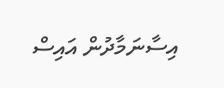އިސާނަމާދުން އައިސް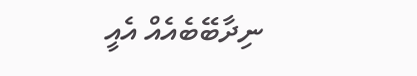ނިދާބޭބެއެއް އެއީ